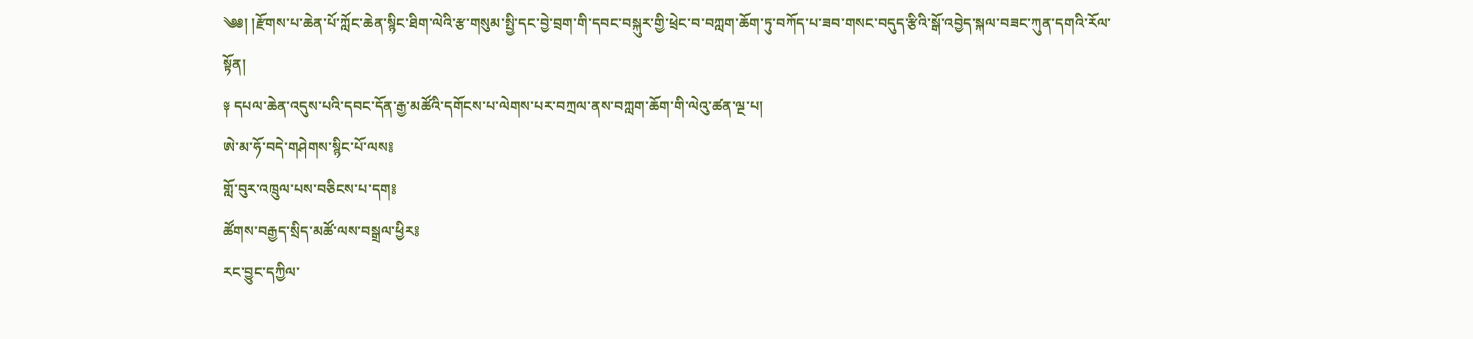༄༅། །རྫོགས་པ་ཆེན་པོ་ཀློང་ཆེན་སྙིང་ཐིག་ལེའི་རྩ་གསུམ་སྤྱི་དང་བྱེ་བྲག་གི་དབང་བསྐུར་གྱི་ཕྲེང་བ་བཀླག་ཆོག་ཏུ་བཀོད་པ་ཟབ་གསང་བདུད་རྩིའི་སྒོ་འབྱེད་སྐལ་བཟང་ཀུན་དགའི་རོལ་སྟོན།
༈ དཔལ་ཆེན་འདུས་པའི་དབང་དོན་རྒྱ་མཚོའི་དགོངས་པ་ལེགས་པར་བཀྲལ་ནས་བཀླག་ཆོག་གི་ལེའུ་ཚན་ལྔ་པ།
ཨེ་མ་ཧོ་བདེ་གཤེགས་སྙིང་པོ་ལས༔
གློ་བུར་འཁྲུལ་པས་བཅིངས་པ་དག༔
ཚོགས་བརྒྱད་སྲིད་མཚོ་ལས་བསྒྲལ་ཕྱིར༔
རང་བྱུང་དཀྱིལ་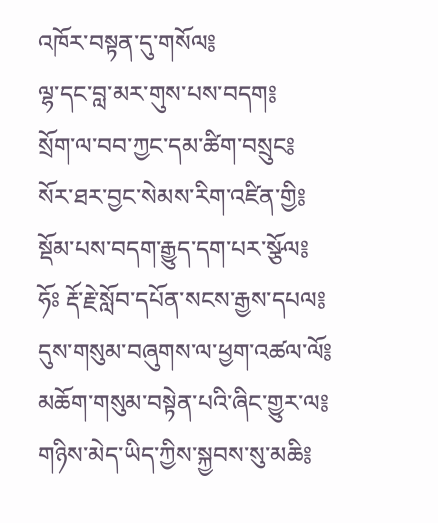འཁོར་བསྟན་དུ་གསོལ༔
ལྷ་དང་བླ་མར་གུས་པས་བདག༔
སྲོག་ལ་བབ་ཀྱང་དམ་ཚིག་བསྲུང༔
སོར་ཐར་བྱང་སེམས་རིག་འཛིན་གྱི༔
སྡོམ་པས་བདག་རྒྱུད་དག་པར་སྩོལ༔
ཧོཿ རྡོ་རྗེ་སློབ་དཔོན་སངས་རྒྱས་དཔལ༔
དུས་གསུམ་བཞུགས་ལ་ཕྱག་འཚལ་ལོ༔
མཆོག་གསུམ་བསྟེན་པའི་ཞིང་གྱུར་ལ༔
གཉིས་མེད་ཡིད་ཀྱིས་སྐྱབས་སུ་མཆི༔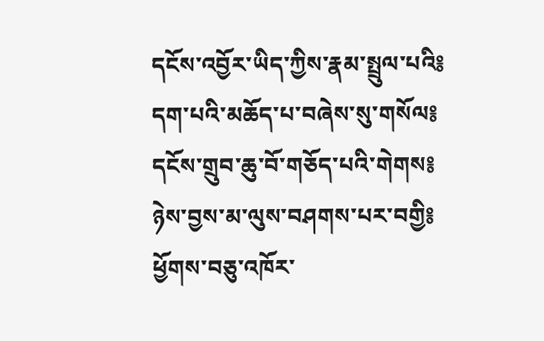དངོས་འབྱོར་ཡིད་ཀྱིས་རྣམ་སྤྲུལ་པའི༔
དག་པའི་མཆོད་པ་བཞེས་སུ་གསོལ༔
དངོས་གྲུབ་ཆུ་བོ་གཅོད་པའི་གེགས༔
ཉེས་བྱས་མ་ལུས་བཤགས་པར་བགྱི༔
ཕྱོགས་བཅུ་འཁོར་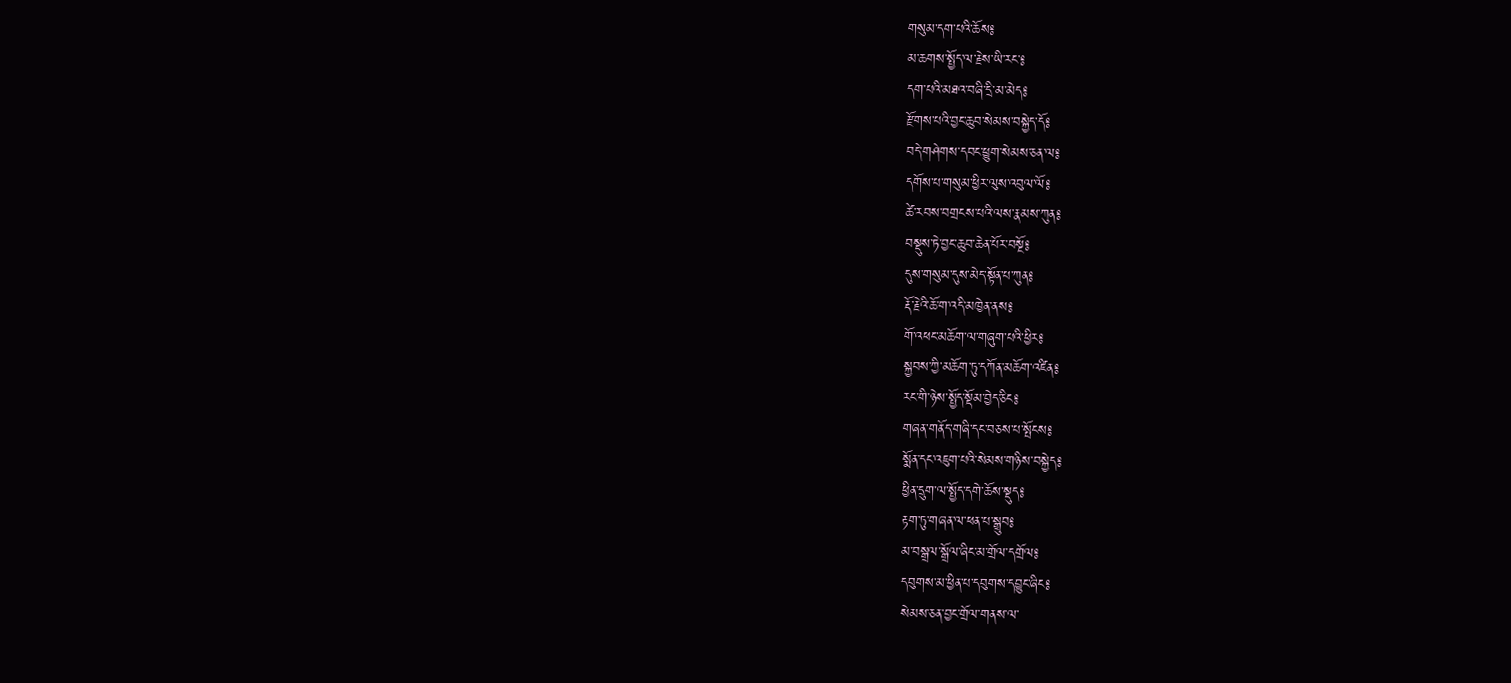གསུམ་དག་པའི་ཆོས༔
མ་ཆགས་སྤྱོད་ལ་རྗེས་ཡི་རང་༔
དག་པའི་མཐའ་བཞི་དྲི་མ་མེད༔
རྫོགས་པའི་བྱང་ཆུབ་སེམས་བསྐྱེད་དོ༔
བདེ་གཤེགས་དབང་ཕྱུག་སེམས་ཅན་ལ༔
དགོས་པ་གསུམ་ཕྱིར་ལུས་འབུལ་ལོ༔
ཚེ་རབས་བགྲངས་པའི་ལས་རྣམས་ཀུན༔
བསྡུས་ཏེ་བྱང་ཆུབ་ཆེན་པོར་བསྔོ༔
དུས་གསུམ་དུས་མེད་སྟོན་པ་ཀུན༔
རྡོ་རྗེའི་ཆོ་ག་འདི་མཁྱེན་ནས༔
གོ་འཕང་མཆོག་ལ་གཞུག་པའི་ཕྱིར༔
སྐྱབས་ཀྱི་མཆོག་ཏུ་དཀོན་མཆོག་འཛིན༔
རང་གི་ཉེས་སྤྱོད་སྡོམ་བྱེད་ཅིང༔
གཞན་གནོད་གཞི་དང་བཅས་པ་སྤོངས༔
སྨོན་དང་འཇུག་པའི་སེམས་གཉིས་བསྐྱེད༔
ཕྱིན་དྲུག་ལ་སྤྱོད་དགེ་ཆོས་སྡུད༔
རྟག་ཏུ་གཞན་ལ་ཕན་པ་སྒྲུབ༔
མ་བསྒྲལ་སྒྲོལ་ཞིང་མ་གྲོལ་དགྲོལ༔
དབུགས་མ་ཕྱིན་པ་དབུགས་དབྱུང་ཞིང༔
སེམས་ཅན་བྱང་གྲོལ་གནས་ལ་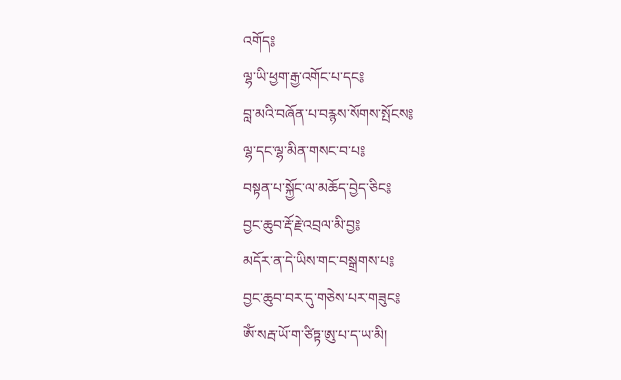འགོད༔
ལྷ་ཡི་ཕྱག་རྒྱ་འགོང་པ་དང༔
བླ་མའི་བཞོན་པ་བརྙས་སོགས་སྤོངས༔
ལྷ་དང་ལྷ་མིན་གསང་བ་པ༔
བསྟན་པ་སྐྱོང་ལ་མཆོད་བྱེད་ཅིང༔
བྱང་ཆུབ་རྡོ་རྗེ་འབྲལ་མི་བྱ༔
མདོར་ན་དེ་ཡིས་གང་བསྒྲགས་པ༔
བྱང་ཆུབ་བར་དུ་གཅེས་པར་གཟུང༔
ཨོཾ་སརྦ་ཡོ་ག་ཙིཏྟ་ཨུ་པ་ད་ཡ་མི།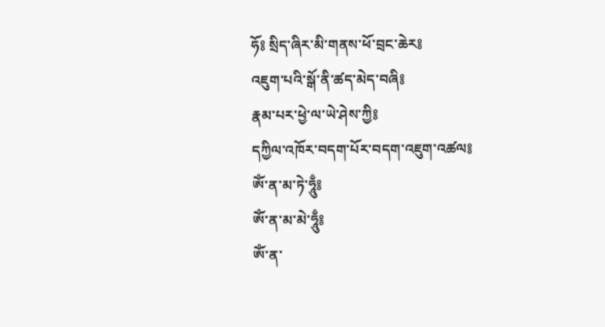ཧོ༔ སྲིད་ཞིར་མི་གནས་ཕོ་བྲང་ཆེར༔
འཇུག་པའི་སྒོ་ནི་ཚད་མེད་བཞི༔
རྣམ་པར་ཕྱེ་ལ་ཡེ་ཤེས་ཀྱི༔
དཀྱིལ་འཁོར་བདག་པོར་བདག་འཇུག་འཚལ༔
ཨོཾ་ན་མ་ཏེ་ཧཱུྃ༔
ཨོཾ་ན་མ་མེ་ཧཱུྃ༔
ཨོཾ་ན་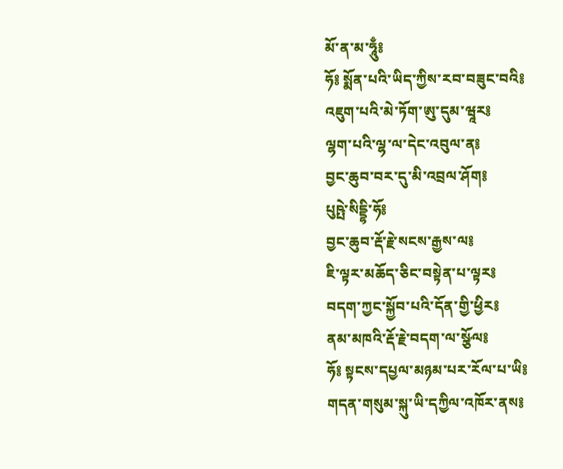མོ་ན་མ་ཧཱུྃ༔
ཧོ༔ སྨོན་པའི་ཡིད་ཀྱིས་རབ་བཟུང་བའི༔
འཇུག་པའི་མེ་ཏོག་ཨུ་དུམ་ཝཱར༔
ལྷག་པའི་ལྷ་ལ་དེང་འབུལ་ན༔
བྱང་ཆུབ་བར་དུ་མི་འབྲལ་ཤོག༔
པུཥྤེ་སིདྡྷི་ཧོ༔
བྱང་ཆུབ་རྡོ་རྗེ་སངས་རྒྱས་ལ༔
ཇི་ལྟར་མཆོད་ཅིང་བསྟེན་པ་ལྟར༔
བདག་ཀྱང་སྐྱོབ་པའི་དོན་གྱི་ཕྱིར༔
ནམ་མཁའི་རྡོ་རྗེ་བདག་ལ་སྩོལ༔
ཧོ༔ སྟངས་དཔྱལ་མཉམ་པར་རོལ་པ་ཡི༔
གདན་གསུམ་སྐུ་ཡི་དཀྱིལ་འཁོར་ནས༔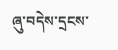ཞུ་བདེས་དྲངས་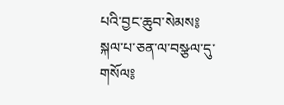པའི་བྱང་ཆུབ་སེམས༔
སྐལ་པ་ཅན་ལ་བསྩལ་དུ་གསོལ༔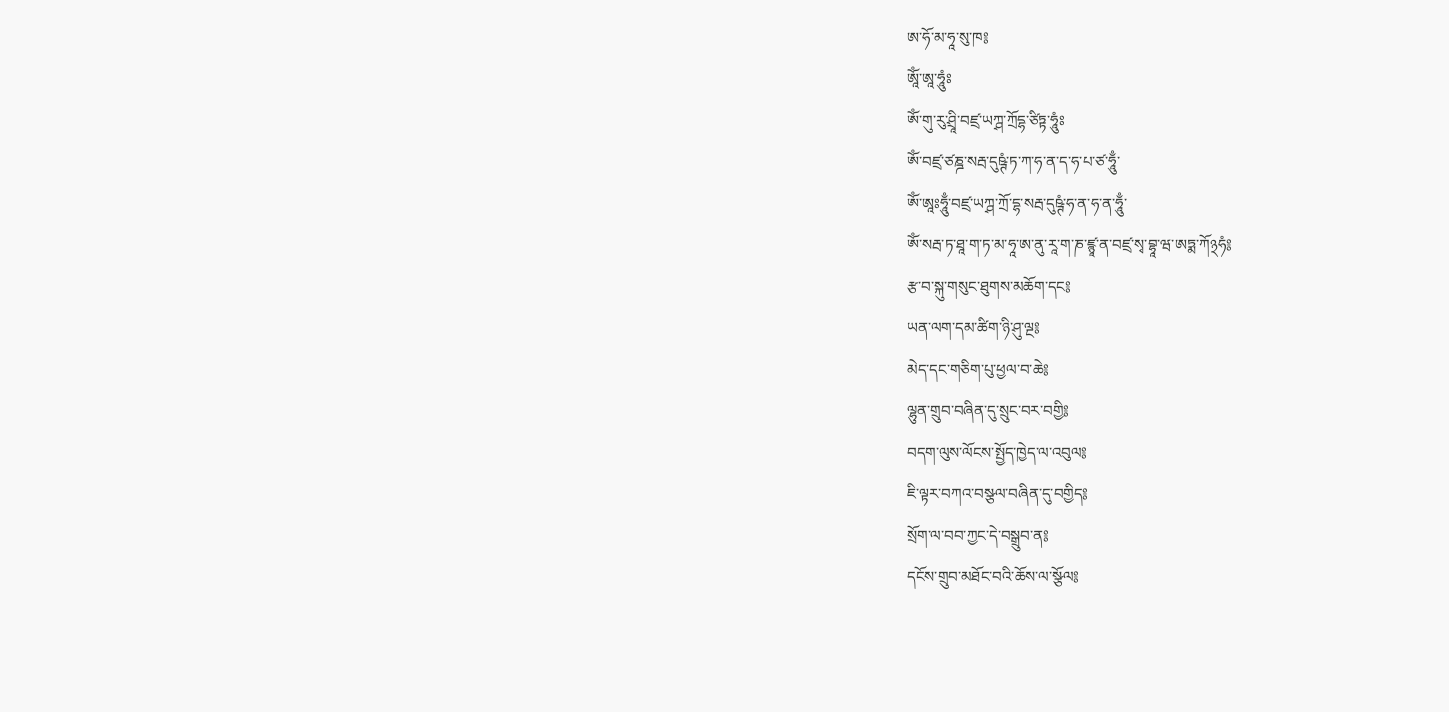ཨ་ཧོ་མ་ཧཱ་སུ་ཁ༔
ཨཱོཾ་ཨཱ་ཧཱུཾཿ
ཨོཾ་གུ་རུ་ཤྲཱི་བཛྲ་ཡཀྴ་ཀྲོདྷ་ཙིཏྟ་ཧཱུཾཿ
ཨོཾ་བཛྲ་ཙཎྜ་སརྦ་དུཥྚཾ་ཏ་ཀ་ཧ་ན་ད་ཧ་པ་ཙ་ཧཱུྃ་
ཨོཾ་ཨཱཿཧཱུྃ་བཛྲ་ཡཀྴ་ཀྲོ་དྷ་སརྦ་དུཥྚཾ་ཧ་ན་ཧ་ན་ཧཱུྃ་
ཨོཾ་སརྦ་ཏ་ཐཱ་ག་ཏ་མ་ཧཱ་ཨ་ནུ་རཱ་ག་ཎ་ཛྙཱ་ན་བཛྲ་སྭ་བྷཱ་ཝ་ཨཏྨ་ཀོ྅ཧཾ༔
རྩ་བ་སྐུ་གསུང་ཐུགས་མཆོག་དང༔
ཡན་ལག་དམ་ཚིག་ཉི་ཤུ་ལྔ༔
མེད་དང་གཅིག་པུ་ཕྱལ་བ་ཆེ༔
ལྷུན་གྲུབ་བཞིན་དུ་སྲུང་བར་བགྱི༔
བདག་ལུས་ལོངས་སྤྱོད་ཁྱེད་ལ་འབུལ༔
ཇི་ལྟར་བཀའ་བསྩལ་བཞིན་དུ་བགྱིད༔
སྲོག་ལ་བབ་ཀྱང་དེ་བསྒྲུབ་ན༔
དངོས་གྲུབ་མཐོང་བའི་ཆོས་ལ་སྩོལ༔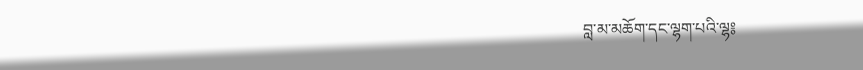བླ་མ་མཆོག་དང་ལྷག་པའི་ལྷ༔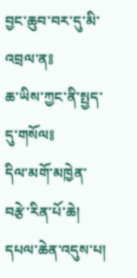བྱང་ཆུབ་བར་དུ་མི་འབྲལ་ན༔
ཆ་ཡིས་ཀྱང་ནི་སྤྱད་དུ་གསོལ༔
དིལ་མགོ་མཁྱེན་བརྩེ་རིན་པོ་ཆེ།
དཔལ་ཆེན་འདུས་པ།